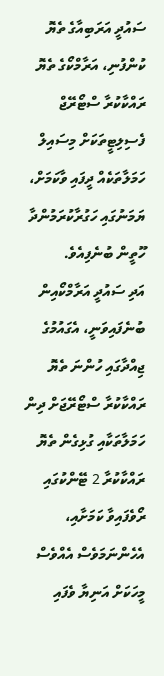ސައުދީ އަރަބިއާގެ ތެޔޮ ކުންފުނި، އަރާމްކޯގެ ތެޔޮ ރައްކާކުރާ ސްޓޯރޭޖް ފެސިލިޓީތަކަށް މިސައިލް ހަމަލާތަކެއް ދީފައި ވާކަމަށް، ޔަމަނުގައި ހަގުރާކުރަމުންދާ ހޫތީން ބުނެފިއެވެ.
އަދި ސައުދީ އަރާމްކޯއިން ބުނެފައިވަނީ، އެގައުމުގެ ޖިއްދާގައި ހުންނަ ތެޔޮ ރައްކާކުރާ ސްޓޯރޭޖަށް ދިން ހަމަލާތަކާއި ގުޅިގެން ތެޔޮ ރައްކާކުރާ 2 ޓޭންކުގައި ރޯވެފައިވާ ކަމަށާއި، އެހެންނަމަވެސް އެއްވެސް މީހަކަށް އަނިޔާ ވެފައި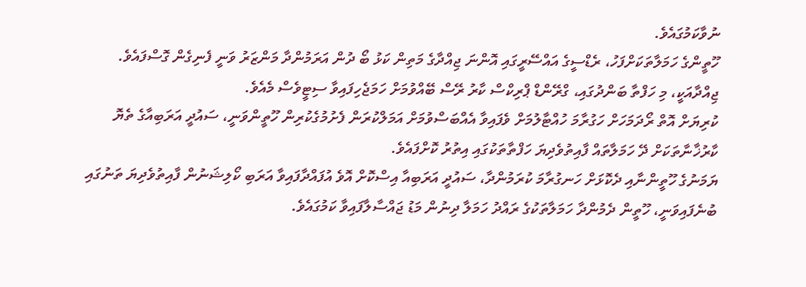ނުވާކަމުގައެވެ.
ހޫތީންގެ ހަމަލާތަކަށްފަހު، ރެޑްސީގެ އައްސޭރީގައި އޮންނަ ޖިއްދާގެ މަތިން ކަޅު ބޯ ދުން އަރަމުންދާ މަންޒަރު ވަނީ ފެނިގެން ގޮސްފައެވެ. ޖިއްދާއަކީ، މި ހަފްތާ ބަންދުގައި، ގްރޭންޑް ޕްރިކްސް ކާރު ރޭސް ބޭއްވުމަށް ހަމަޖެހިފައިވާ ސިޓީވެސް މެއެވެ.
ކުރިޔަށް އޮތް ރޯދަމަހަށް ހަގުރާމަ ހުއްޓާލުމަށް ވެފައިވާ އެއްބަސްވުމަށް އަމަލްކުރަން ފެށުމުގެކުރިން ހޫތީންވަނީ، ސައުދީ އަރަބިއާގެ ތެޔޮ ކާރުޚާނާތަކަށް ދޭ ހަމަލާތައް ފާއިތުވެދިޔަ ހަފްތާތަކުގައި އިތުރު ކޮށްފައެވެ.
ޔަމަނުގެ ހޫތީންނާއި ދެކޮޅަށް ހަނގުރާމަ ކުރަމުންދާ، ސައުދީ އަރަބިއާ އިސްކޮށް އޮވެ އުފައްދާފައިވާ އަރަބި ކޯލިޝަނުން ފާއިތުވެދިޔަ ތަނުގައި ބުނެފައިވަނީ، ހޫތީން ދެމުންދާ ހަމަލާތަކުގެ ރައްދު ހަމަލާ ދިނުން މަޑު ޖައްސާލާފައިވާ ކަމުގައެވެ.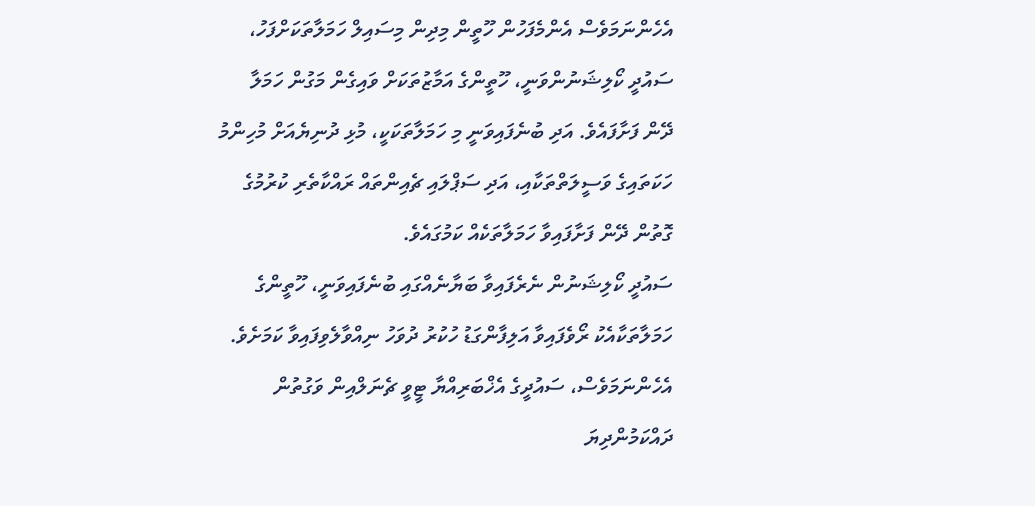އެހެންނަމަވެސް އެންމެފަހުން ހޫތީން މިދިން މިސައިލް ހަމަލާތަކަށްފަހު، ސައުދީ ކޯލިޝަނުންވަނީ، ހޫތީންގެ އަމާޒުތަކަށް ވައިގެން މަގުން ހަމަލާ ދޭން ފަށާފައެވެ. އަދި ބުނެފައިވަނީ މި ހަމަލާތަކަކީ، މުޅި ދުނިޔެއަށް މުހިންމު ހަކަތައިގެ ވަސީލަތްތަކާއި، އަދި ސަޕްލައި ޗެއިންތައް ރައްކާތެރި ކުރުމުގެ ގޮތުން ދޭން ފަށާފައިވާ ހަމަލާތަކެއް ކަމުގައެވެ.
ސައުދީ ކޯލިޝަނުން ނެރެފައިވާ ބަޔާނެއްގައި ބުނެފައިވަނީ، ހޫތީންގެ ހަމަލާތަކާއެކު ރޯވެފައިވާ އަލިފާންގަޑު ހުކުރު ދުވަހު ނިއްވާލެވިފައިވާ ކަމަށެވެ. އެހެންނަމަވެސް، ސައުދީގެ އެޚްބަރިއްޔާ ޓީވީ ޗެނަލްއިން ވަގުތުން ދައްކަމުންދިޔަ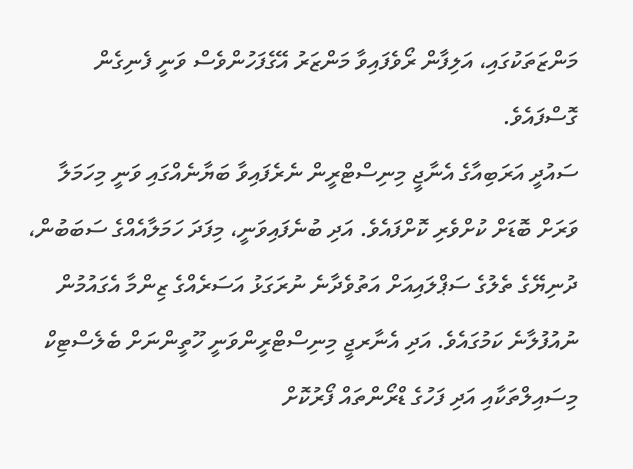މަންޒަތަކުގައި، އަލިފާން ރޯވެފައިވާ މަންޒަރު އޭގެފަހުންވެސް ވަނީ ފެނިގެން ގޮސްފައެވެ.
ސައުދީ އަރަބިއާގެ އެނާޖީ މިނިސްޓްރީން ނެރެފައިވާ ބަޔާނެއްގައި ވަނީ މިހަމަލާ ވަރަށް ބޮޑަށް ކުށްވެރި ކޮށްފައެވެ. އަދި ބުނެފައިވަނީ، މިފަދަ ހަމަލާއެއްގެ ސަބަބުން، ދުނިޔޭގެ ތެލުގެ ސަޕްލައިއަށް އަތުވެދާނެ ނުރަގަޅު އަސަރެއްގެ ޒިންމާ އެގައުމުން ނުއުފުލާނެ ކަމުގައެވެ. އަދި އެނާރޖީ މިނިސްޓްރީންވަނީ ހޫތީންނަށް ބެލެސްޓިކް މިސައިލްތަކާއި އަދި ފަހުގެ ޑްރޯންތައް ފޯރުކޮށް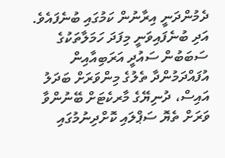ދެމުންދަނީ އިރާނުން ކަމުގައި ބުނެފައެވެ. އަދި ބުނެފައިވަނީ މިފަދަ ހަމަލާތަކުގެ ސަބަބުން ސައުދީ އަރަބިއާއިން އުފައްދަމުންދާ ތެލުގެ މިންވަރަށް ބަދަލު އައިސް، ދުނިޔޭގެ މާރކެޓަށް ބޭނުންވާ ވަރަށް ތެޔޮ ސަޕްލައި ކޮށްދިނުމުގައި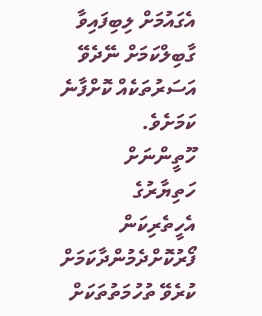އެގައުމަށް ލިބިފައިވާ ގާބިލްކަމަށް ނޭދެވޭ އަސަރުތަކެއް ކޮށްފާނެ ކަމަށެވެ.
ހޫތީންނަށް ހަތިޔާރުގެ އެހީތެރިކަން ފޯރުކޮށްދެމުންދާކަމަށް ކުރެވޭ ތުހުމަތުތަކަށް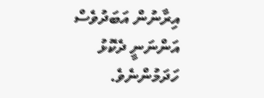އިރާނުން އަބަދުވެސް އަންނަނީ ދެކޮޅު ހަދަމުންނެވެ.